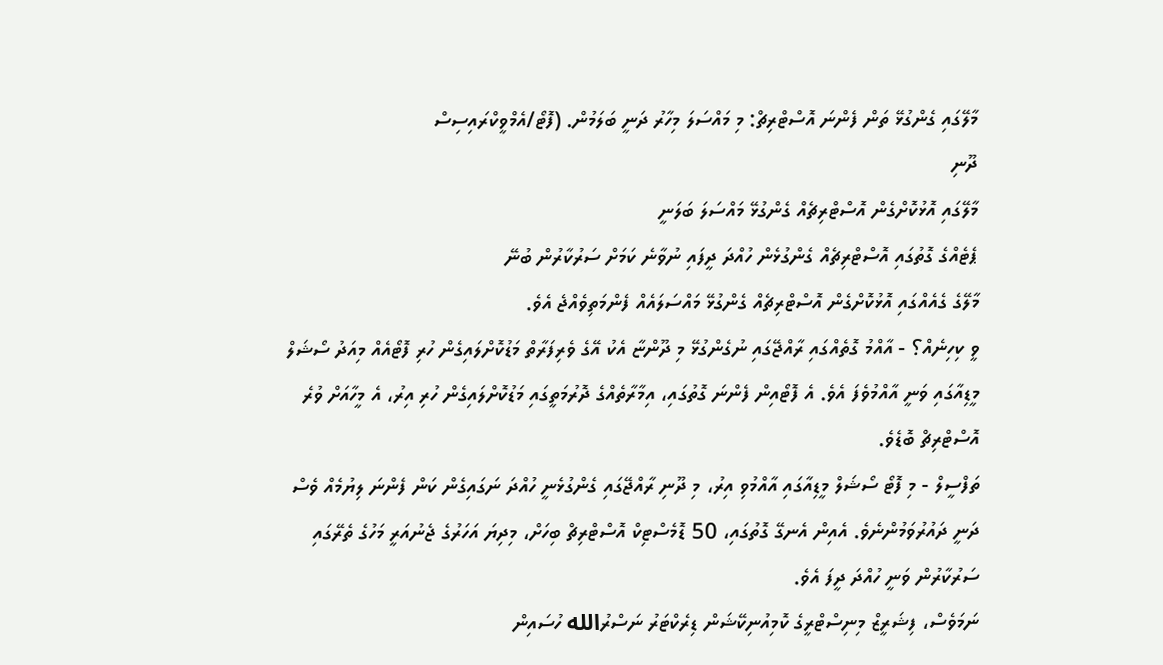މާލޭގައި ގެންގުޅޭ ތަން ފެންނަ އޮސްޓްރިޗް: މި މައްސަލަ މިހާރު ދަނީ ބަލަމުން. (ފޮޓޯ/އެމްވީކްރައިސިސް
ދޫނި
މާލޭގައި އޮޅުކޮށްގެން އޮސްޓްރިޗެއް ގެންގުޅޭ މައްސަލަ ބަލަނީ
ޕެޓެއްގެ ގޮތުގައި އޮސްޓްރިޗެއް ގެންގުޅެން ހުއްދަ ދީފައި ނުވާނެ ކަމަށް ސަރުކާރުން ބުނޭ
މާލޭގެ ގެއެއްގައި އޮޅުކޮށްގެން އޮސްޓްރިޗެއް ގެންގުޅޭ މައްސަލައެއް ފެންމަތިވެއްޖެ އެވެ.
ވީ ކިހިނެއް؟ - އާއްމު ގޮތެއްގައި ރާއްޖޭގައި ނުގެންގުޅޭ މި ދޫންޏާ އެކު އޭގެ ވެރިފަރާތް މަޑުކޮށްލައިގެން ހުރި ފޮޓޯއެއް މިއަދު ސޯޝަލް މީޑިއާގައި ވަނީ އާއްމުވެފަ އެވެ. އެ ފޮޓޯއިން ފެންނަ ގޮތުގައި، އިމާރާތެއްގެ ދޮރުމަތީގައި މަޑުކޮށްލައިގެން ހުރި އިރު، އެ މީހާއަށް ވުރެ އޮސްޓްރިޗް ބޮޑެވެ.
ތަފްސީލް - މި ފޮޓޯ ސޯޝަލް މީޑިއާގައި އާއްމުވި އިރު، މި ދޫނި ރާއްޖޭގައި ގެންގުޅެނީ ހުއްދަ ނަގައިގެން ކަން ފެންނަ ލިޔުމެއް ވެސް ދަނީ ދައުރުވަމުންނެވެ. އެއިން އެނގޭ ގޮތުގައި، 50 ޑޮމެސްޓިކް އޮސްޓްރިޗް ބިހަށް، މިދިޔަ އަހަރުގެ ޖެނުއަރީ މަހުގެ ތެރޭގައި ސަރުކާރުން ވަނީ ހުއްދަ ދީފަ އެވެ.
ނަމަވެސް، ފިޝަރީޒް މިނިސްޓްރީގެ ކޮމިއުނިކޭޝަން ޑިރެކްޓަރު ނަސްރުالله ހުސައިން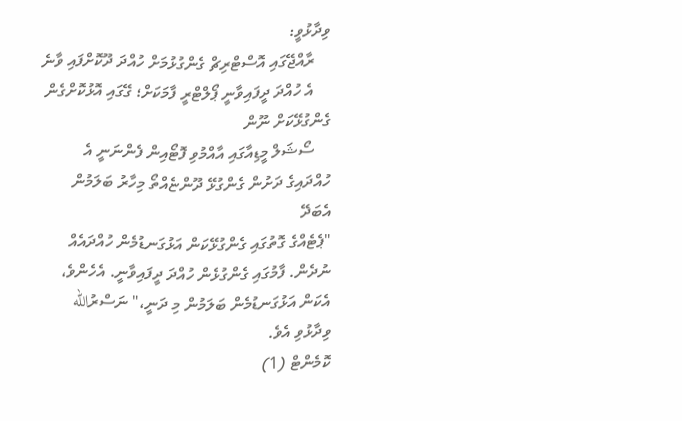ވިދާޅުވީ:
    ރާއްޖޭގައި އޮސްޓްރިޗް ގެންގުޅުމަށް ހުއްދަ ދޫކޮށްފައި ވާނެ
    އެ ހުއްދަ ދީފައިވާނީ ޕޯލްޓްރީ ފާމަކަށް؛ ގޭގައި އޮޅުކޮށްގެން ގެންގުޅޭކަށް ނޫން
    ސޯޝަލް މީޑިއާގައި އާއްމުވި ފޮޓޯއިން ފެންނަނީ އެ ހުއްދައިގެ ދަށުން ގެންގުޅޭ ދޫންޏެއްތޯ މިހާރު ބަލަމުން އެބަދޭ
"ޕެޓެއްގެ ގޮތުގައި ގެންގުޅޭކަން އަޅުގަނޑުމެން ހުއްދައެއް ނުދެން. ފާމުގައި ގެންގުޅެން ހުއްދަ ދީފައިވާނީ. އެހެންވެ، އެކަން އަޅުގަނޑުމެން ބަލަމުން މި ދަނީ،" ނަސްރުالله ވިދާޅުވި އެވެ.
ކޮމެންޓް (1)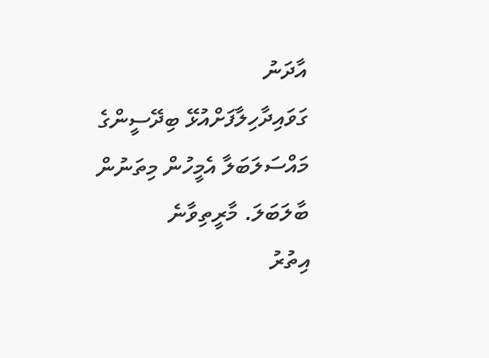އާދަނު
ގަވައިދާހިލާފަށްއުޅޭ ބިދޭސީންގެ މައްސަލަބަލާ އެމީހުން މިތަނުން ބާލަބަލަ. މާރީތިވާނެ
އިތުރު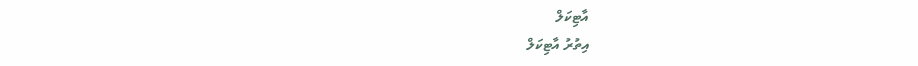އާޓިކަލް
އިތުރު އާޓިކަލް